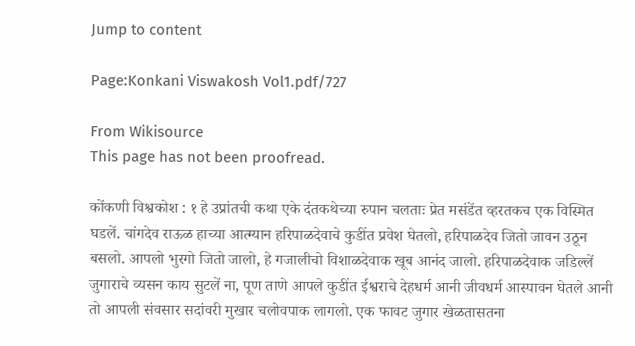Jump to content

Page:Konkani Viswakosh Vol1.pdf/727

From Wikisource
This page has not been proofread.

कोंकणी विश्वकोश : १ हे उप्रांतची कथा एके दंतकथेच्या रुपान चलताः प्रेत मसंडेंत व्हरतकच एक विस्मित घडलें. चांगदेव राऊळ हाच्या आत्म्यान हरिपाळदेवाचे कुडींत प्रवेश घेतलो, हरिपाळदेव जितो जावन उठून बसलो. आपलो भुरगो जितो जालो, हे गजालीचो विशाळदेवाक खूब आनंद जालो. हरिपाळदेवाक जडिल्लें जुगाराचे व्यसन काय सुटलें ना, पूण ताणे आपले कुडींत ईश्वराचे देहधर्म आनी जीवधर्म आस्पावन घेतले आनी तो आपली संवसार सदांवरी मुखार चलोवपाक लागलो. एक फावट जुगार खेळतासतना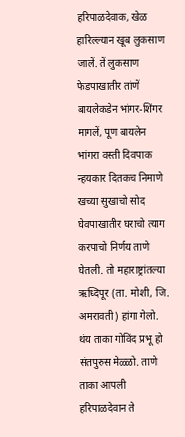हरिपाळदेवाक, खेळ हारिल्ल्यान खूब लुकसाण जालें. तें लुकसाण फेडपाखातीर तांणें बायलेकडेन भांगर-शिंगर मागलें, पूण बायलेन भांगरा वस्ती दिवपाक न्हयकार दितकच निमाणे खच्या सुखाचो सोद घेवपाखातीर घराचो त्याग करपाचो निर्णय ताणे घेतली. तो महाराष्ट्रांतल्या ऋध्दिपूर (ता. मोशी, जि. अमरावती) हांगा गेलो. थंय ताका गोविंद प्रभू हो संतपुरुस मेळ्ळो. ताणे ताका आपली हरिपाळदेवान ते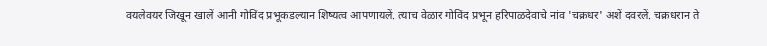वयलेवयर जिखून खालें आनी गोविंद प्रभूकडल्यान शिष्यत्व आपणायलें. त्याच वेळार गोविंद प्रभून हरिपाळदेवाचे नांव 'चक्रधर' अशें दवरलें. चक्रधरान ते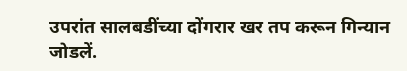उपरांत सालबडींच्या दोंगरार खर तप करून गिन्यान जोडलें.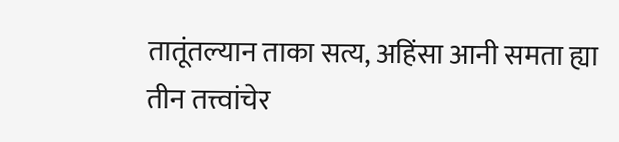तातूंतल्यान ताका सत्य, अहिंसा आनी समता ह्या तीन तत्त्वांचेर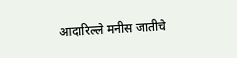आदारिल्ले मनीस जातीचे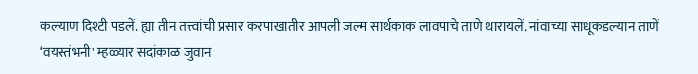कल्याण दिश्टी पडलें. ह्या तीन तत्त्वांची प्रसार करपाखातीर आपली जल्म सार्थकाक लावपाचे ताणे थारायलें. नांवाच्या साधूकडल्यान ताणें ‘वयस्तंभनी' म्हळ्यार सदांकाळ जुवान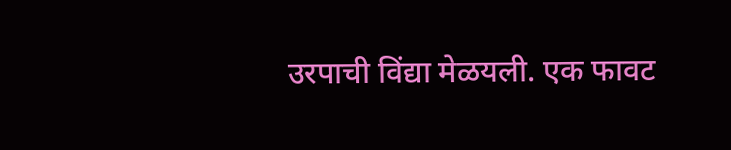उरपाची विंद्या मेळयली. एक फावट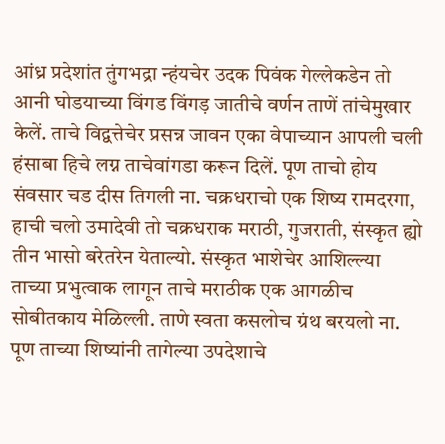आंध्र प्रदेशांत तुंगभद्रा न्हंयचेर उदक पिवंक गेल्लेकडेन तो आनी घोडयाच्या विंगड विंगड़ जातीचे वर्णन ताणें तांचेमुखार केलें. ताचे विद्वत्तेचेर प्रसन्न जावन एका वेपाच्यान आपली चली हंसाबा हिचे लग्न ताचेवांगडा करून दिलें. पूण ताचो होय संवसार चड दीस तिगली ना. चक्रधराचो एक शिष्य रामदरगा, हाची चलो उमादेवी तो चक्रधराक मराठी, गुजराती, संस्कृत ह्यो तीन भासो बरेतरेन येताल्यो. संस्कृत भाशेचेर आशिल्ल्या ताच्या प्रभुत्वाक लागून ताचे मराठीक एक आगळीच सोबीतकाय मेळिल्ली. ताणे स्वता कसलोच ग्रंथ बरयलो ना. पूण ताच्या शिष्यांनी तागेल्या उपदेशाचे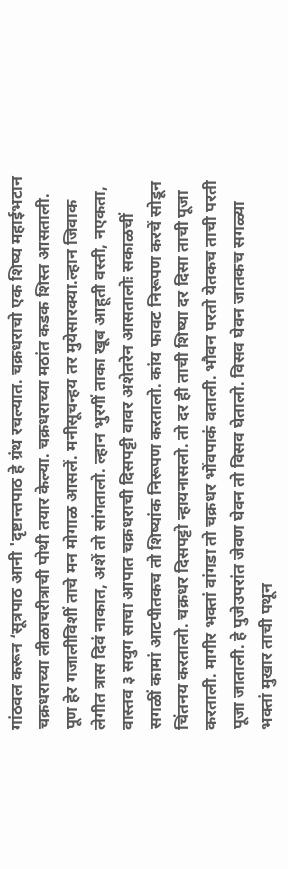गांठवल करून ‘सूत्रपाठ आनी 'दृष्टान्तपाठ हे ग्रंथ रचल्यात. चक्रधराचो एक शिष्य महाईभटान चक्रधराच्या लीळाचरीत्राची पोथी तयार केल्या. चक्रधराच्या मठांत कडक शिस्त आसताली. पूण हेर गजालीविशीं ताचे मन मोगाळ आसलें. मनीसूचन्हय तर मुयेसारक्या.ल्हान जिवाक लेगीत त्रास दिवं नाकात, अशें तो सांगतालो. ल्हान भुरगीं ताका खूब आहूती वस्ती, नएकता, वास्तव ३ सयुग साचा आपात चक्रधराची दिसपट्टी वावर अशेतरेन आसतालोः सकाळचीं सगळीं कामां आटपीतकच तो शिष्यांक निरूपण करतालो. कांय फावट निरूपण करचें सोडून चिंतनय करतालो. चक्रधर दिसपट्टो न्हायनासलो. तो दर ही ताची शिष्या दर दिसा ताची पूजा करताली. मागीर भक्तां वांगडा तो चक्रधर भोंवपाकं वताली. भौवन परतो येतकच ताची परती पूजा जाताली. हे पुजेउपरांत जेवण घेवन तो विसव घेतालो. विसव घेवन जातकच सगळ्या भक्तां मुखार ताची पथून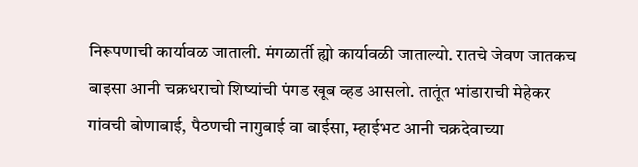निरूपणाची कार्यावळ जाताली. मंगळार्ती ह्यो कार्यावळी जाताल्यो. रातचे जेवण जातकच बाइसा आनी चक्रधराचो शिष्यांची पंगड खूब व्हड आसलो. तातूंत भांडाराची मेहेकर गांवची बोणाबाई, पैठणची नागुबाई वा बाईसा, म्हाईभट आनी चक्रदेवाच्या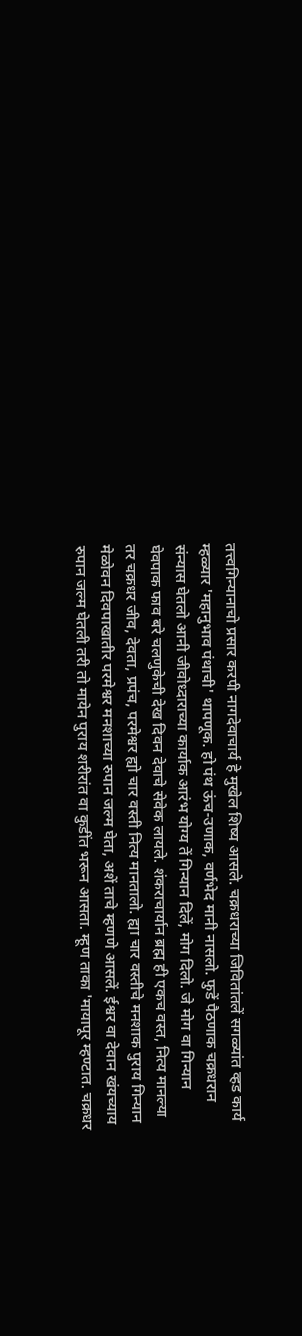तत्त्वगिन्यानाचो प्रसार करपी नागदेवाचार्य हे मुखेल शिष्य आसले. चक्रधराच्या जिवितांतलें सगळ्यांत व्हड कार्य म्हळ्यार 'महानुभाव पंथाची' थापणूक. हो पंथ ऊंच-उणाक, वर्णभेद मानी नासलो. फुडें पैठणाक चक्रधरान संन्यास घेतलो आनी जीवोध्दाराच्या कार्याक आरंभ योग्य तें गिन्यान दिलें, मोग दिलो. जे मोग वा गिन्यान घेवपाक फाव बरे चलणुकेची देख दिवन देवाचे सेवेक लायले. शंकराचार्यान ब्रह्म ही एकच वस्त, नित्य मानल्या तर चक्रधर जीव, देवता, प्रपंच, परमेश्वर ह्यो चार वस्ती नित्य मानतालो. ह्या चार वस्तीचे मनशाक पुराय गिन्यान मेळोवन दिवपाखातीर परमेश्वर मनशाच्या रुपान जल्म घेता, अशें ताचे म्हणणे आसलें. ईश्वर वा देवान खंयच्याय रुपान जल्म घेतली तरी तो मायेन पुराय शरीरांत वा कुडींत भरून आसता. म्हूण ताका 'मायापूर म्हण्टात. चक्रधर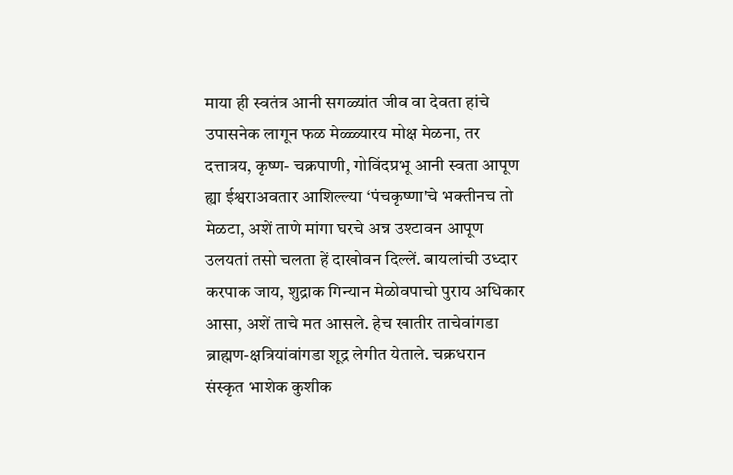माया ही स्वतंत्र आनी सगळ्यांत जीव वा देवता हांचे उपासनेक लागून फळ मेळ्ळ्यारय मोक्ष मेळना, तर दत्तात्रय, कृष्ण- चक्रपाणी, गोविंदप्रभू आनी स्वता आपूण ह्या ईश्वराअवतार आशिल्ल्या ‘पंचकृष्णा'चे भक्तीनच तो मेळटा, अशें ताणे मांगा घरचे अन्न उश्टावन आपूण उलयतां तसो चलता हें दाखोवन दिल्लें. बायलांची उध्दार करपाक जाय, शुद्राक गिन्यान मेळोवपाचो पुराय अधिकार आसा, अशें ताचे मत आसले. हेच खातीर ताचेवांगडा ब्राह्मण-क्षत्रियांवांगडा शूद्र लेगीत येताले. चक्रधरान संस्कृत भाशेक कुशीक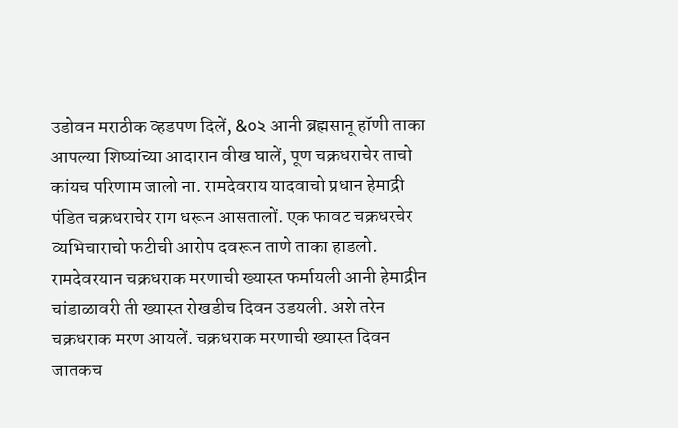उडोवन मराठीक व्हडपण दिलें, &০২ आनी ब्रह्मसानू हॉणी ताका आपल्या शिष्यांच्या आदारान वीख घालें, पूण चक्रधराचेर ताचो कांयच परिणाम जालो ना. रामदेवराय यादवाचो प्रधान हेमाद्री पंडित चक्रधराचेर राग धरून आसतालों. एक फावट चक्रधरचेर व्यभिचाराचो फटीची आरोप दवरून ताणे ताका हाडलो. रामदेवरयान चक्रधराक मरणाची ख्यास्त फर्मायली आनी हेमाद्रीन चांडाळावरी ती ख्यास्त रोखडीच दिवन उडयली. अशे तरेन चक्रधराक मरण आयलें. चक्रधराक मरणाची ख्यास्त दिवन जातकच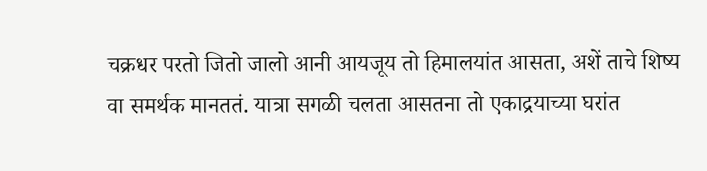चक्रधर परतो जितो जालो आनी आयजूय तो हिमालयांत आसता, अशें ताचे शिष्य वा समर्थक मानततं. यात्रा सगळी चलता आसतना तो एकाद्रयाच्या घरांत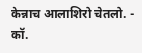केन्नाच आलाशिरो चेतलो. - कॉ.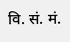वि. सं. मं.